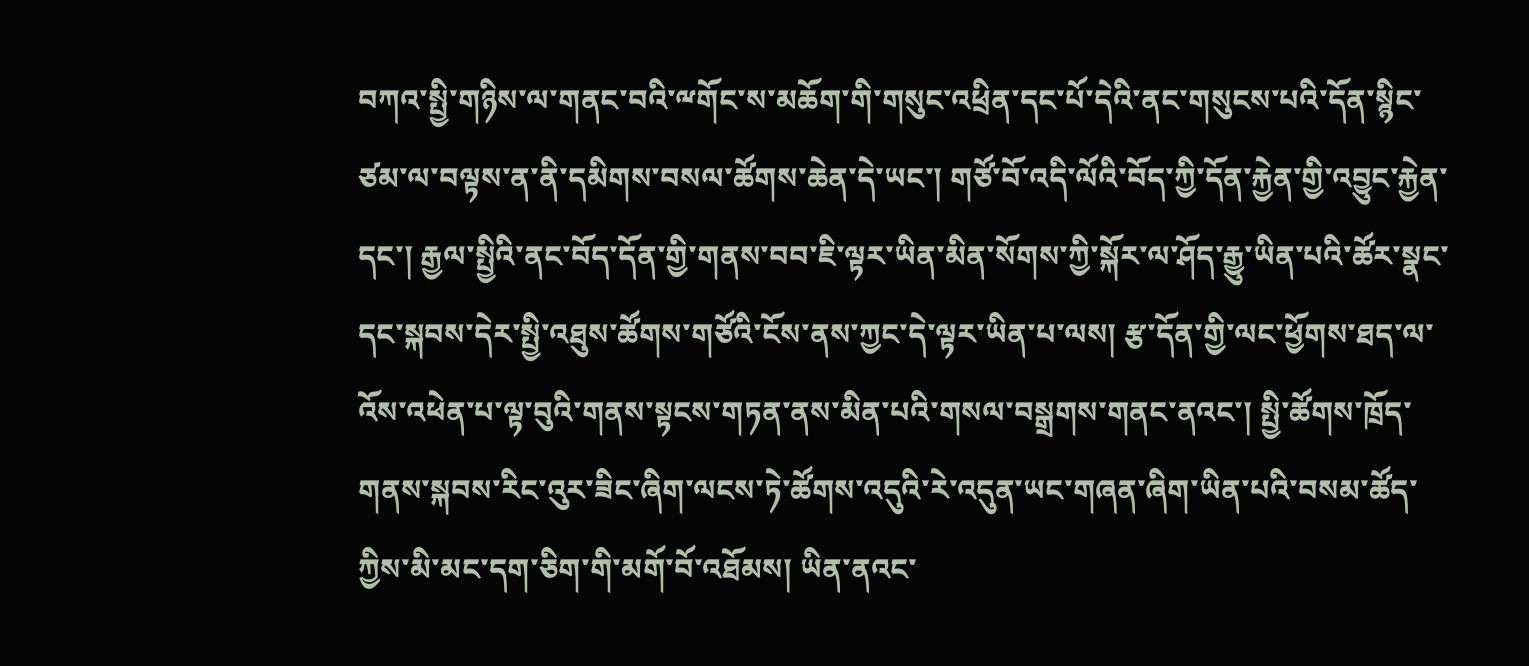བཀའ་སྤྱི་གཉིས་ལ་གནང་བའི་ྋགོང་ས་མཆོག་གི་གསུང་འཕྲིན་དང་པོ་དེའི་ནང་གསུངས་པའི་དོན་སྙིང་ཙམ་ལ་བལྟས་ན་ནི་དམིགས་བསལ་ཚོགས་ཆེན་དེ་ཡང་། གཙོ་བོ་འདི་ལོའི་བོད་ཀྱི་དོན་རྐྱེན་གྱི་འབྱུང་རྐྱེན་དང་། རྒྱལ་སྤྱིའི་ནང་བོད་དོན་གྱི་གནས་བབ་ཇི་ལྟར་ཡིན་མིན་སོགས་ཀྱི་སྐོར་ལ་ཤོད་རྒྱུ་ཡིན་པའི་ཚོར་སྣང་དང་སྐབས་དེར་སྤྱི་འཐུས་ཚོགས་གཙོའི་ངོས་ནས་ཀྱང་དེ་ལྟར་ཡིན་པ་ལས། རྩ་དོན་གྱི་ལང་ཕྱོགས་ཐད་ལ་འོས་འཕེན་པ་ལྟ་བུའི་གནས་སྟངས་གཏན་ནས་མིན་པའི་གསལ་བསྒྲགས་གནང་ནའང་། སྤྱི་ཚོགས་ཁྲོད་གནས་སྐབས་རིང་འུར་ཟིང་ཞིག་ལངས་ཏེ་ཚོགས་འདུའི་རེ་འདུན་ཡང་གཞན་ཞིག་ཡིན་པའི་བསམ་ཚོད་ཀྱིས་མི་མང་དག་ཅིག་གི་མགོ་བོ་འཐོམས། ཡིན་ནའང་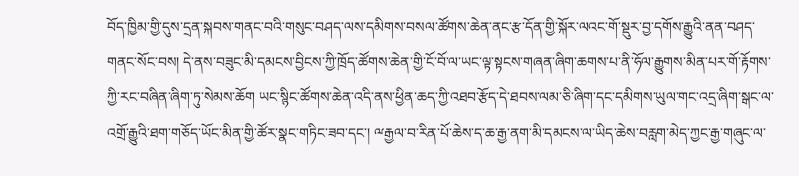བོད་ཁྱིམ་གྱི་དུས་དྲན་སྐབས་གནང་བའི་གསུང་བཤད་ལས་དམིགས་བསལ་ཚོགས་ཆེན་ནང་རྩ་དོན་གྱི་སྐོར་ལའང་གོ་སྡུར་བྱ་དགོས་རྒྱུའི་ནན་བཤད་གནང་སོང་བས། དེ་ནས་བཟུང་མི་དམངས་བྱིངས་ཀྱི་ཁྲོད་ཚོགས་ཆེན་གྱི་ངོ་བོ་ལ་ཡང་ལྟ་སྟངས་གཞན་ཞིག་ཆགས་པ་ནི་ཧོལ་རྒྱུགས་མིན་པར་གོ་རྟོགས་ཀྱི་རང་བཞིན་ཞིག་ཏུ་སེམས་ཆོག ཡང་སྙིང་ཚོགས་ཆེན་འདི་ནས་ཕྱིན་ཆད་ཀྱི་འཐབ་རྩོད་དེ་ཐབས་ལམ་ཅི་ཞིག་དང་དམིགས་ཡུལ་གང་འདྲ་ཞིག་སྒང་ལ་འགྲོ་རྒྱུའི་ཐག་གཅོད་ཡོང་མིན་གྱི་ཚོར་སྣང་གཏིང་ཟབ་དང་། ྋརྒྱལ་བ་རིན་པོ་ཆེས་ད་ཆ་རྒྱ་ནག་མི་དམངས་ལ་ཡིད་ཆེས་བརླག་མེད་ཀྱང་རྒྱ་གཞུང་ལ་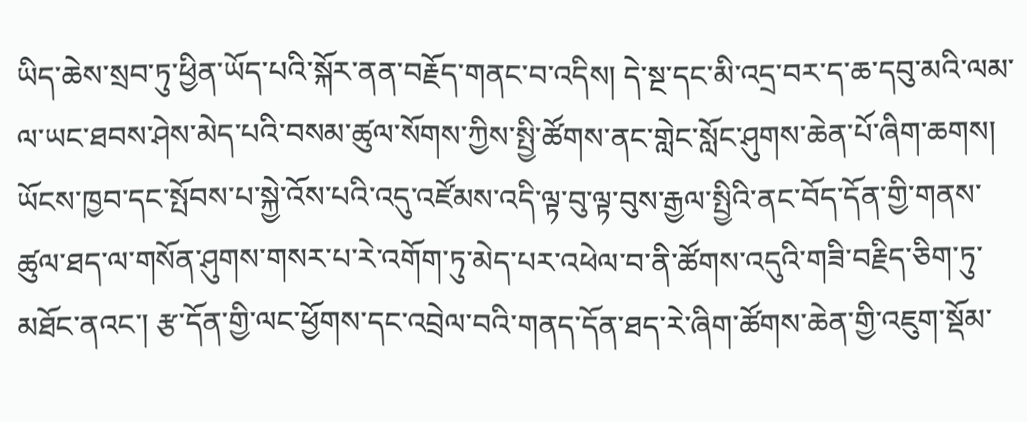ཡིད་ཆེས་སྲབ་ཏུ་ཕྱིན་ཡོད་པའི་སྐོར་ནན་བརྗོད་གནང་བ་འདིས། དེ་སྔ་དང་མི་འདྲ་བར་ད་ཆ་དབུ་མའི་ལམ་ལ་ཡང་ཐབས་ཤེས་མེད་པའི་བསམ་ཚུལ་སོགས་ཀྱིས་སྤྱི་ཚོགས་ནང་གླེང་སློང་ཤུགས་ཆེན་པོ་ཞིག་ཆགས། ཡོངས་ཁྱབ་དང་སྤོབས་པ་སྐྱེ་འོས་པའི་འདུ་འཛོམས་འདི་ལྟ་བུ་ལྟ་བུས་རྒྱལ་སྤྱིའི་ནང་བོད་དོན་གྱི་གནས་ཚུལ་ཐད་ལ་གསོན་ཤུགས་གསར་པ་རེ་འགོག་ཏུ་མེད་པར་འཕེལ་བ་ནི་ཚོགས་འདུའི་གཟི་བརྗིད་ཅིག་ཏུ་མཐོང་ནའང་། རྩ་དོན་གྱི་ལང་ཕྱོགས་དང་འབྲེལ་བའི་གནད་དོན་ཐད་རེ་ཞིག་ཚོགས་ཆེན་གྱི་འཇུག་སྡོམ་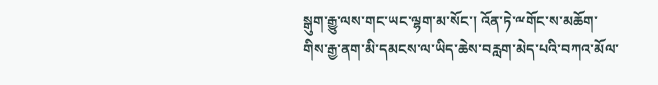སྒུག་རྒྱུ་ལས་གང་ཡང་ལྷག་མ་སོང་། འོན་ཏེ་ྋགོང་ས་མཆོག་གིས་རྒྱ་ནག་མི་དམངས་ལ་ཡིད་ཆེས་བརླག་མེད་པའི་བཀའ་མོལ་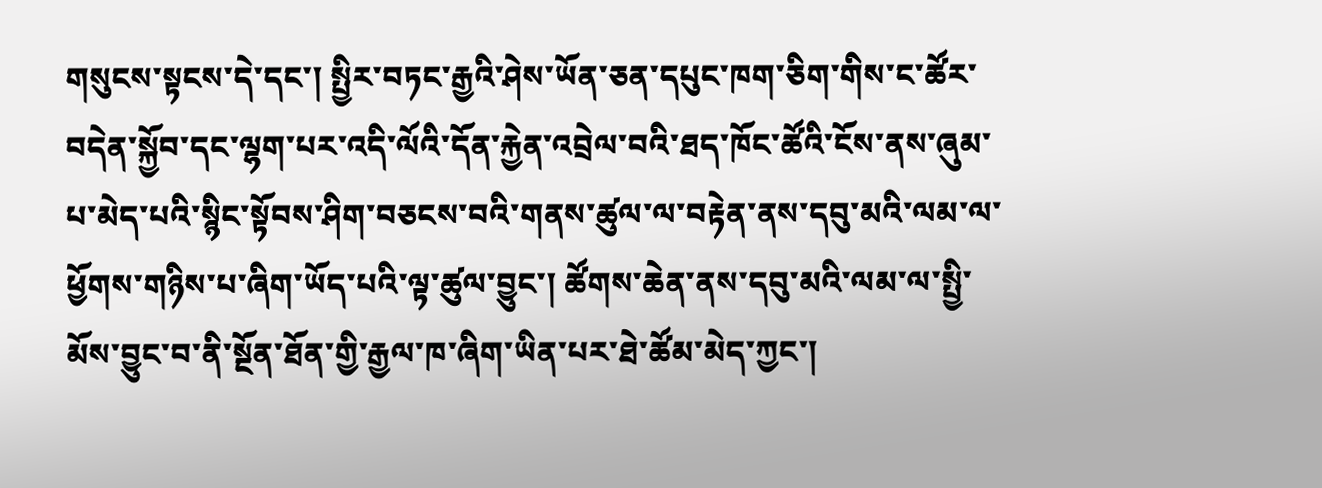གསུངས་སྟངས་དེ་དང་། སྤྱིར་བཏང་རྒྱའི་ཤེས་ཡོན་ཅན་དཔུང་ཁག་ཅིག་གིས་ང་ཚོར་བདེན་སྐྱོབ་དང་ལྷག་པར་འདི་ལོའི་དོན་རྐྱེན་འབྲེལ་བའི་ཐད་ཁོང་ཚོའི་ངོས་ནས་ཞུམ་པ་མེད་པའི་སྙིང་སྟོབས་ཤིག་བཅངས་བའི་གནས་ཚུལ་ལ་བརྟེན་ནས་དབུ་མའི་ལམ་ལ་ཕྱོགས་གཉིས་པ་ཞིག་ཡོད་པའི་ལྟ་ཚུལ་བྱུང་། ཚོགས་ཆེན་ནས་དབུ་མའི་ལམ་ལ་སྤྱི་མོས་བྱུང་བ་ནི་སྔོན་ཐོན་གྱི་རྒྱལ་ཁ་ཞིག་ཡིན་པར་ཐེ་ཚོམ་མེད་ཀྱང་།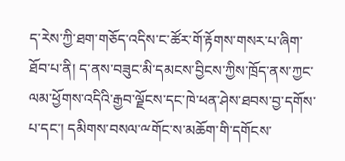ད་རེས་ཀྱི་ཐག་གཅོད་འདིས་ང་ཚོར་གོ་རྟོགས་གསར་པ་ཞིག་ཐོབ་པ་ནི། ད་ནས་བཟུང་མི་དམངས་བྱིངས་ཀྱིས་ཁྲོད་ནས་ཀྱང་ལམ་ཕྱོགས་འདིའི་རྒྱབ་ལྗོངས་དང་ཁེ་ཕན་ཤེས་ཐབས་བྱ་དགོས་པ་དང་། དམིགས་བསལ་ྋགོང་ས་མཆོག་གི་དགོངས་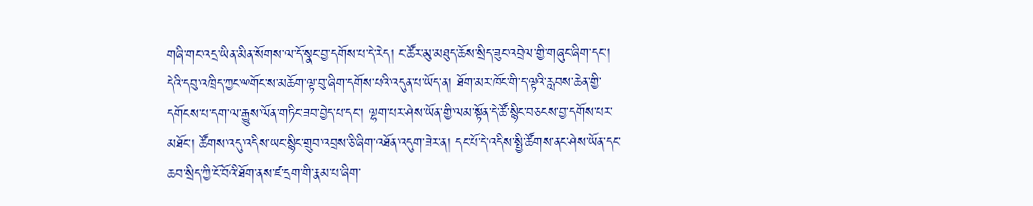གཞི་གང་འདྲ་ཡིན་མིན་སོགས་ལ་དོ་སྣང་བྱ་དགོས་པ་དེ་རེད། ང་ཚོར་མུ་མཐུད་ཆོས་སྲིད་ཟུང་འབྲེལ་གྱི་གཞུང་ཞིག་དང་། དེའི་དབུ་འཁྲིད་ཀྱང་ྋགོང་ས་མཆོག་ལྟ་བུ་ཞིག་དགོས་པའི་འདུན་པ་ཡོད་ན། ཐོག་མར་ཁོང་གི་ད་ལྟའི་རླབས་ཆེན་གྱི་དགོངས་པ་དག་ལ་རྒྱུས་ལོན་གཏིང་ཟབ་བྱེད་པ་དང་། ལྷག་པར་ཤེས་ཡོན་གྱི་ལམ་སྟོན་དེ་ཚོ་སྙིང་བཅངས་བྱ་དགོས་པར་མཐོང་། ཚོགས་འདུ་འདིས་ཡང་སྙིང་གྲུབ་འབྲས་ཅི་ཞིག་འཐོན་འདུག་ཟེར་ན། དང་པོ་དེ་འདིས་སྤྱི་ཚོགས་ནང་ཤེས་ཡོན་དང་ཆབ་སྲིད་ཀྱི་ངོ་བོའི་ཐོག་ནས་ཛ་དྲག་གི་རྣམ་པ་ཞིག་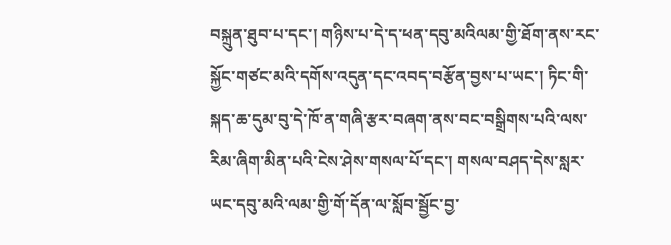བསྐྲུན་ཐུབ་པ་དང་། གཉིས་པ་དེ་ད་ཕན་དབུ་མའིལམ་གྱི་ཐོག་ནས་རང་སྐྱོང་གཙང་མའི་དགོས་འདུན་དང་འབད་བརྩོན་བྱས་པ་ཡང་། ཏིང་གི་སྐད་ཆ་དུམ་བུ་དེ་ཁོ་ན་གཞི་རྩར་བཞག་ནས་བང་བསྒྲིགས་པའི་ལས་རིམ་ཞིག་མིན་པའི་ངེས་ཤེས་གསལ་པོ་དང་། གསལ་བཤད་དེས་སླར་ཡང་དབུ་མའི་ལམ་གྱི་གོ་དོན་ལ་སློབ་སྦྱོང་བྱ་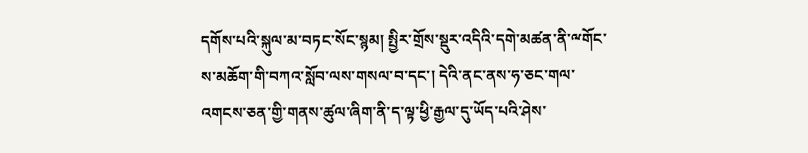དགོས་པའི་སྐུལ་མ་བཏང་སོང་སྙམ། སྤྱིར་གྲོས་སྡུར་འདིའི་དགེ་མཚན་ནི་ྋགོང་ས་མཆོག་གི་བཀའ་སློབ་ལས་གསལ་བ་དང་། དེའི་ནང་ནས་ཧ་ཅང་གལ་འགངས་ཅན་གྱི་གནས་ཚུལ་ཞིག་ནི་ད་ལྟ་ཕྱི་རྒྱལ་དུ་ཡོད་པའི་ཤེས་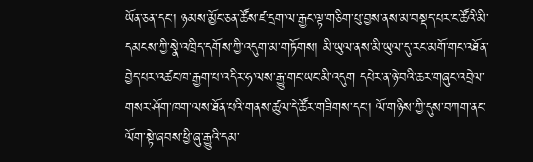ཡོན་ཅན་དང་། ཉམས་མྱོང་ཅན་ཚོས་ཛ་དྲག་ལ་རྒྱང་ལྟ་གཅིག་པུ་བྱས་ནས་མ་བསྡད་པར་ང་ཚོའི་མི་དམངས་ཀྱི་སྣེ་འཁྲིད་དགོས་ཀྱི་འདུག་མ་གཏོགས། མི་ཡུལ་ནས་མི་ཡུལ་དུ་རང་མགོ་གང་འཐོན་བྱེད་པར་འཚང་ཁ་རྒྱག་པ་འདིར་ཧ་ལས་རྒྱུ་གང་ཡང་མི་འདུག དཔེར་ན་ཉེ་བའི་ཆར་གཞུང་འབྲེལ་གསར་ཤོག་ཁག་ལས་ཐོན་པའི་གནས་ཚུལ་དེ་ཚོར་གཟིགས་དང་། ལོ་གཉིས་ཀྱི་དུས་བཀག་ནང་ལོག་སྟེ་ཞབས་ཕྱི་ཞུ་རྒྱུའི་དམ་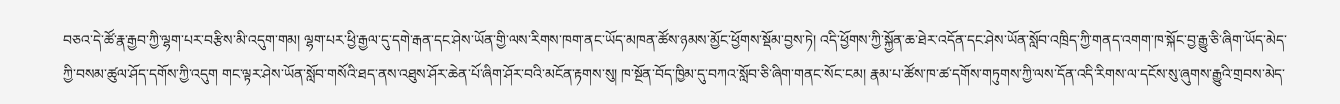བཅའ་དེ་ཚོ་རྣ་རྒྱབ་ཀྱི་ལྷག་པར་བརྩིས་མི་འདུག་གམ། ལྷག་པར་ཕྱི་རྒྱལ་དུ་དགེ་རྒན་དང་ཤེས་ཡོན་གྱི་ལས་རིགས་ཁག་ནང་ཡོད་མཁན་ཚོས་ཉམས་མྱོང་ཕྱོགས་སྡོམ་བྱས་ཏེ། འདི་ཕྱོགས་ཀྱི་སྐྱོན་ཆ་ཐེར་འདོན་དང་ཤེས་ཡོན་སློབ་འཁྲིད་ཀྱི་གནད་འགག་ཁ་སྐོང་བྱ་རྒྱུ་ཅི་ཞིག་ཡོད་མེད་ཀྱི་བསམ་ཚུལ་ཤོད་དགོས་ཀྱི་འདུག གང་ལྟར་ཤེས་ཡོན་སློབ་གསོའི་ཐད་ནས་འཐུས་ཤོར་ཆེན་པོ་ཞིག་ཤོར་བའི་མངོན་རྟགས་སུ། ཁ་སྔོན་བོད་ཁྱིམ་དུ་བཀའ་སློབ་ཅི་ཞིག་གནང་སོང་ངམ། རྣམ་པ་ཚོས་ཁ་ཚ་དགོས་གཏུགས་ཀྱི་ལས་དོན་འདི་རིགས་ལ་དངོས་སུ་ཞུགས་རྒྱུའི་གྲབས་མེད་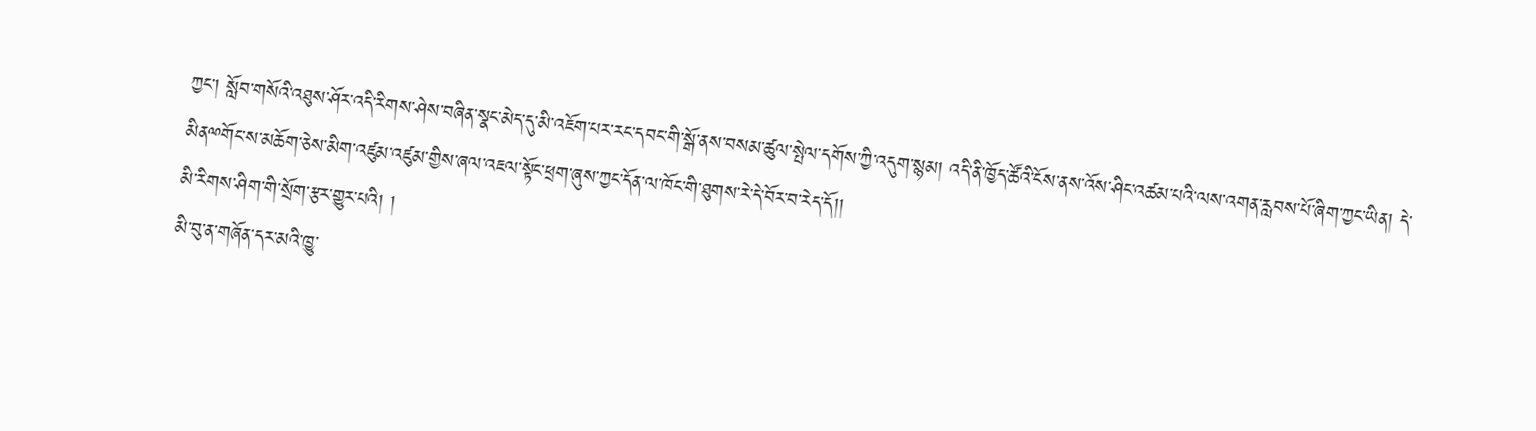ཀྱང་། སློབ་གསོའི་འཐུས་ཤོར་འདི་རིགས་ཤེས་བཞིན་སྣང་མེད་དུ་མི་འཇོག་པར་རང་དབང་གི་སྒོ་ནས་བསམ་ཚུལ་སྤེལ་དགོས་ཀྱི་འདུག་སྙམ། འདི་ནི་ཁྱོད་ཚོའི་ངོས་ནས་འོས་ཤིང་འཚམ་པའི་ལས་འགན་རླབས་པོ་ཞིག་ཀྱང་ཡིན། དེ་མིནྋགོང་ས་མཆོག་ཅེས་མིག་འཛུམ་འཛུམ་གྱིས་ཞལ་འཇལ་སྟོང་ཕྲག་ཞུས་ཀྱང་དོན་ལ་ཁོང་གི་ཐུགས་རེ་དེ་བོར་བ་རེད་དོ།།
མི་རིགས་ཤིག་གི་སྲོག་རྩར་གྱུར་པའི། །
མི་བུ་ན་གཞོན་དར་མའི་ཁྱུ་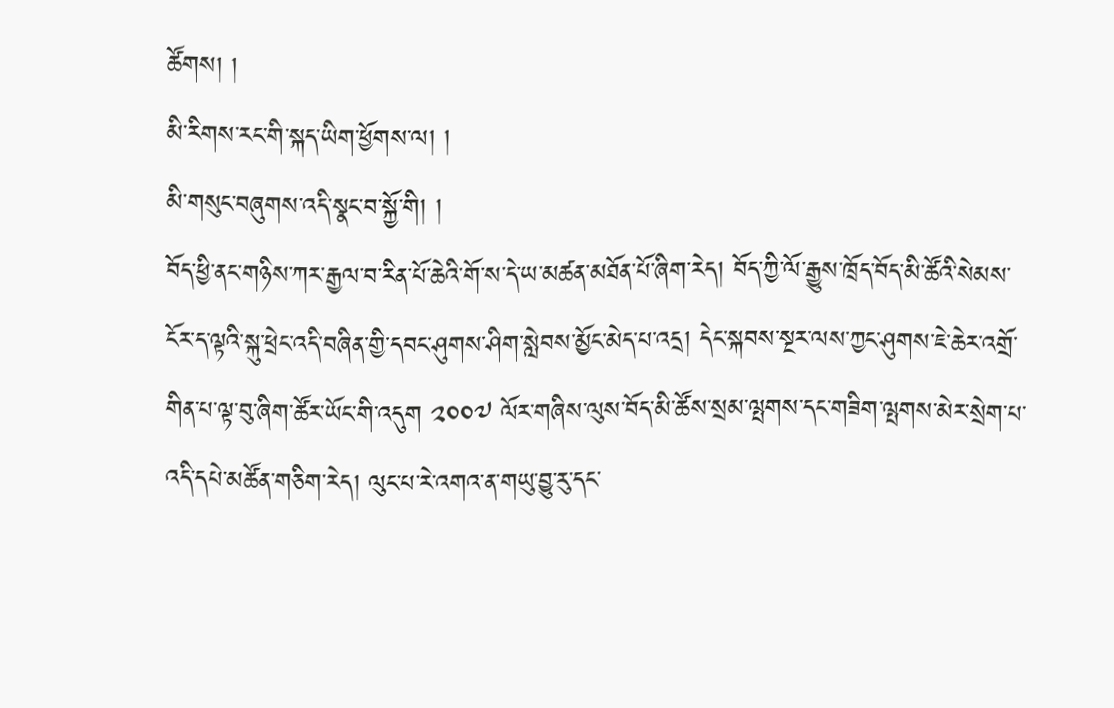ཚོགས། །
མི་རིགས་རང་གི་སྐད་ཡིག་ཕྱོགས་ལ། །
མི་གསུང་བཞུགས་འདི་སྣང་བ་སྐྱོ་གི། །
བོད་ཕྱི་ནང་གཉིས་ཀར་རྒྱལ་བ་རིན་པོ་ཆེའི་གོ་ས་དེ་ཡ་མཚན་མཐོན་པོ་ཞིག་རེད། བོད་ཀྱི་ལོ་རྒྱུས་ཁྲོད་བོད་མི་ཚོའི་སེམས་ངོར་ད་ལྟའི་སྐུ་ཕྲེང་འདི་བཞིན་གྱི་དབང་ཤུགས་ཤིག་སླེབས་མྱོང་མེད་པ་འདྲ། དེང་སྐབས་སྔར་ལས་ཀྱང་ཤུགས་ཇེ་ཆེར་འགྲོ་གིན་པ་ལྟ་བུ་ཞིག་ཚོར་ཡོང་གི་འདུག ༢༠༠༧ ལོར་གཞིས་ལུས་བོད་མི་ཚོས་སྲམ་ལྤགས་དང་གཟིག་ལྤགས་མེར་སྲེག་པ་འདི་དཔེ་མཚོན་གཅིག་རེད། ལུང་པ་རེ་འགའ་ན་གཡུ་བྱུ་རུ་དང་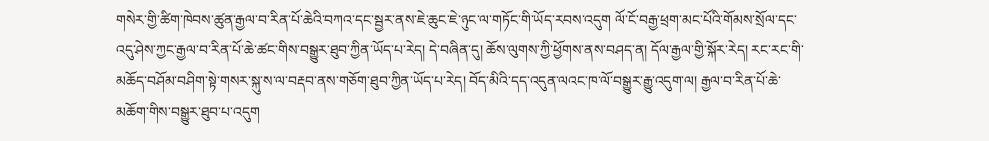གསེར་གྱི་ཚིག་ཁེབས་ཚུན་རྒྱལ་བ་རིན་པོ་ཆེའི་བཀའ་དང་སྦྱར་ནས་ཇེ་ཆུང་ཇེ་ཉུང་ལ་གཏོང་གི་ཡོད་རབས་འདུག ལོ་ངོ་བརྒྱ་ཕྲག་མང་པོའི་གོམས་སྲོལ་དང་འདུ་ཤེས་ཀྱང་རྒྱལ་བ་རིན་པོ་ཆེ་ཚང་གིས་བསྒྱུར་ཐུབ་ཀྱིན་ཡོད་པ་རེད། དེ་བཞིན་དུ། ཆོས་ལུགས་ཀྱི་ཕྱོགས་ནས་བཤད་ན། དོལ་རྒྱལ་གྱི་སྐོར་རེད། རང་རང་གི་མཆོད་བཤོམ་བཤིག་སྟེ་གསར་སྐུ་ས་ལ་བརྡབ་ནས་གཅོག་ཐུབ་ཀྱིན་ཡོད་པ་རེད། བོད་མིའི་དད་འདུན་ལའང་ཁ་ལོ་བསྒྱུར་རྒྱུ་འདུག་ལ། རྒྱལ་བ་རིན་པོ་ཆེ་མཆོག་གིས་བསྒྱུར་ཐུབ་པ་འདུག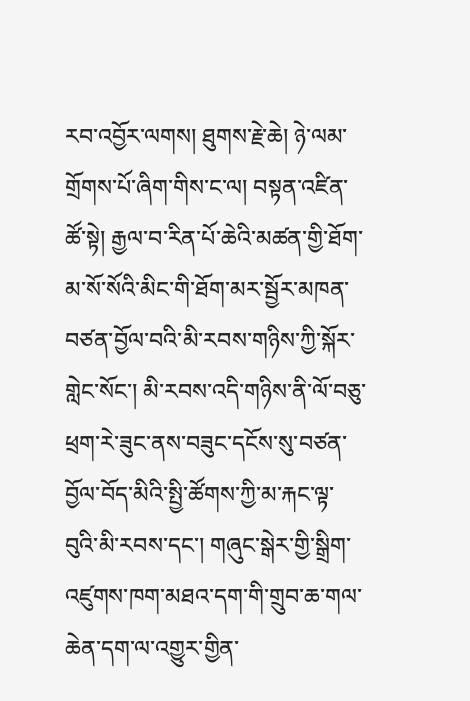རབ་འབྱོར་ལགས། ཐུགས་རྗེ་ཆེ། ཉེ་ལམ་གྲོགས་པོ་ཞིག་གིས་ང་ལ། བསྟན་འཛིན་ཚོ་སྟེ། རྒྱལ་བ་རིན་པོ་ཆེའི་མཚན་གྱི་ཐོག་མ་སོ་སོའི་མིང་གི་ཐོག་མར་སྦྱོར་མཁན་བཙན་བྱོལ་བའི་མི་རབས་གཉིས་ཀྱི་སྐོར་གླེང་སོང་། མི་རབས་འདི་གཉིས་ནི་ལོ་བཅུ་ཕྲག་རེ་ཟུང་ནས་བཟུང་དངོས་སུ་བཙན་བྱོལ་བོད་མིའི་སྤྱི་ཚོགས་ཀྱི་མ་རྐང་ལྟ་བུའི་མི་རབས་དང་། གཞུང་སྒེར་གྱི་སྒྲིག་འཛུགས་ཁག་མཐའ་དག་གི་གྲུབ་ཆ་གལ་ཆེན་དག་ལ་འགྱུར་གྱིན་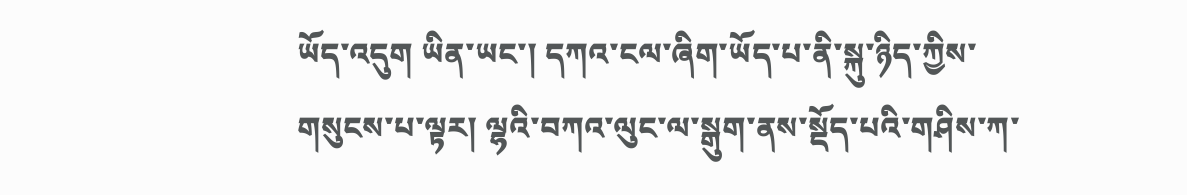ཡོད་འདུག ཡིན་ཡང་། དཀའ་ངལ་ཞིག་ཡོད་པ་ནི་སྐུ་ཉིད་ཀྱིས་གསུངས་པ་ལྟར། ལྷའི་བཀའ་ལུང་ལ་སྒུག་ནས་སྡོད་པའི་གཤིས་ཀ་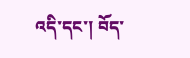འདི་དང་། བོད་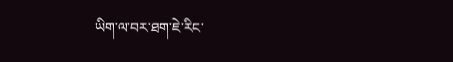ཡིག་ལ་བར་ཐག་ཇེ་རིང་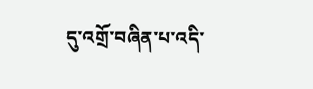དུ་འགྲོ་བཞིན་པ་འདི་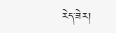རེད་ཟེར།